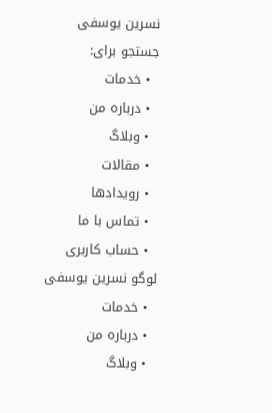نسرین یوسفی
جستجو برای:
  • خدمات
  • درباره من
  • وبلاگ
  • مقالات
  • رویدادها
  • تماس با ما
  • حساب کاربری
لوگو نسرین یوسفی
  • خدمات
  • درباره من
  • وبلاگ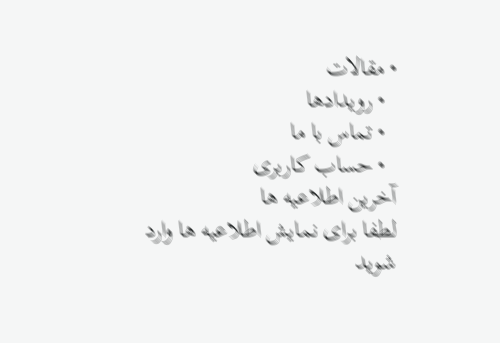• مقالات
  • رویدادها
  • تماس با ما
  • حساب کاربری
آخرین اطلاعیه ها
لطفا برای نمایش اطلاعیه ها وارد شوید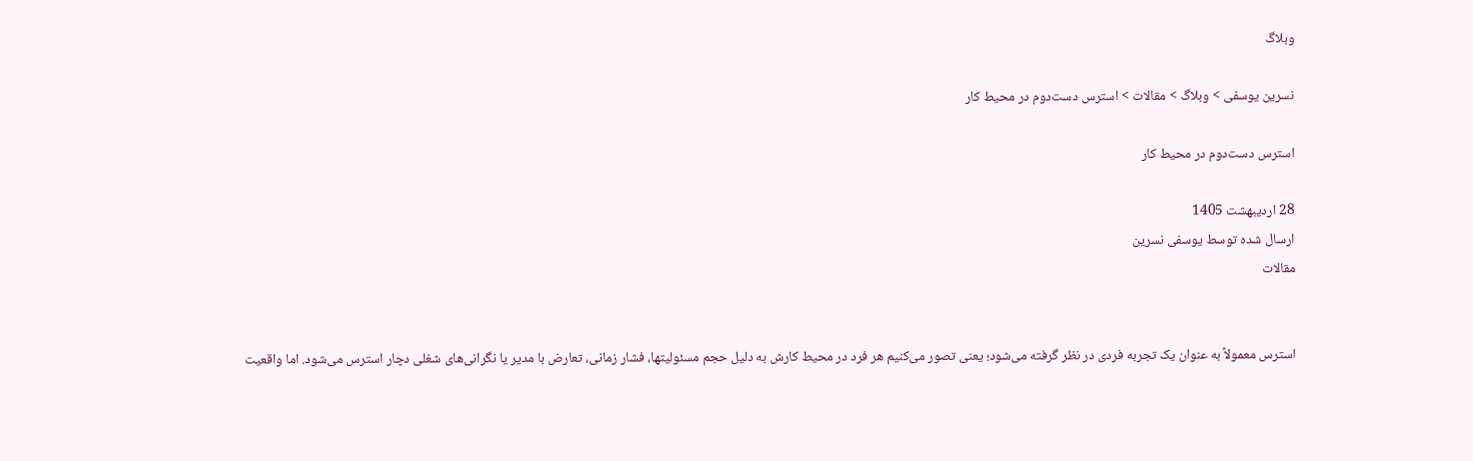وبلاگ

نسرین یوسفی > وبلاگ > مقالات > استرس دست‌دوم در محیط کار

استرس دست‌دوم در محیط کار

28 اردیبهشت 1405
ارسال شده توسط یوسفی نسرین
مقالات


استرس معمولاً به عنوان یک تجربه فردی در نظر گرفته می‌شود؛ یعنی تصور می‌کنیم هر فرد در محیط کارش به دلیل حجم مسئولیتها، فشار زمانی، تعارض با مدیر یا نگرانی‌های شغلی دچار استرس می‌شود. اما واقعیت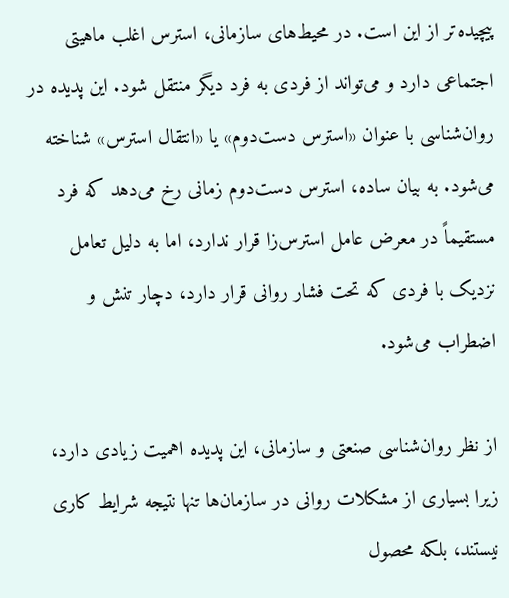پیچیده‌تر از این است. در محیط‌های سازمانی، استرس اغلب ماهیتی اجتماعی دارد و می‌تواند از فردی به فرد دیگر منتقل شود. این پدیده در روان‌شناسی با عنوان «استرس دست‌دوم» یا «انتقال استرس» شناخته می‌شود. به بیان ساده، استرس دست‌دوم زمانی رخ می‌دهد که فرد مستقیماً در معرض عامل استرس‌زا قرار ندارد، اما به دلیل تعامل نزدیک با فردی که تحت فشار روانی قرار دارد، دچار تنش و اضطراب می‌شود.

از نظر روان‌شناسی صنعتی و سازمانی، این پدیده اهمیت زیادی دارد، زیرا بسیاری از مشکلات روانی در سازمان‌ها تنها نتیجه شرایط کاری نیستند، بلکه محصول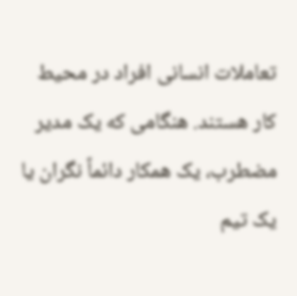تعاملات انسانی افراد در محیط کار هستند. هنگامی که یک مدیر مضطرب، یک همکار دائماً نگران یا یک تیم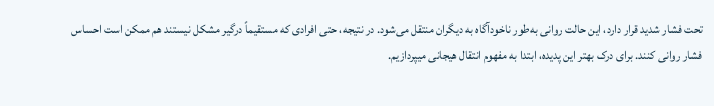تحت فشار شدید قرار دارد، این حالت روانی به‌طور ناخودآگاه به دیگران منتقل می‌شود. در نتیجه، حتی افرادی که مستقیماً درگیر مشکل نیستند هم ممکن است احساس فشار روانی کنند. برای درک بهتر این پدیده، ابتدا به مفهوم انتقال هیجانی میپردازیم.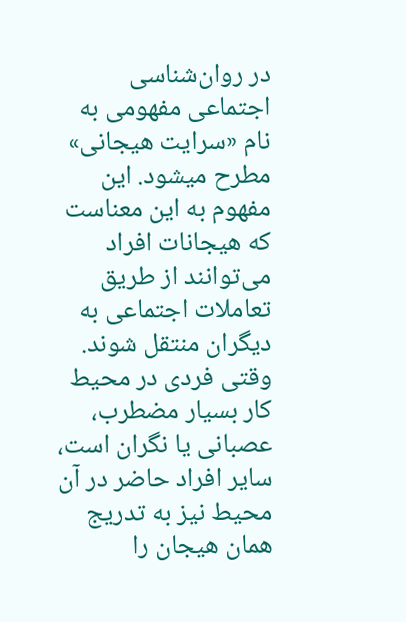در روان‌شناسی اجتماعی مفهومی به نام «سرایت هیجانی» مطرح میشود. این مفهوم به این معناست که هیجانات افراد می‌توانند از طریق تعاملات اجتماعی به دیگران منتقل شوند. وقتی فردی در محیط کار بسیار مضطرب، عصبانی یا نگران است، سایر افراد حاضر در آن محیط نیز به تدریج همان هیجان را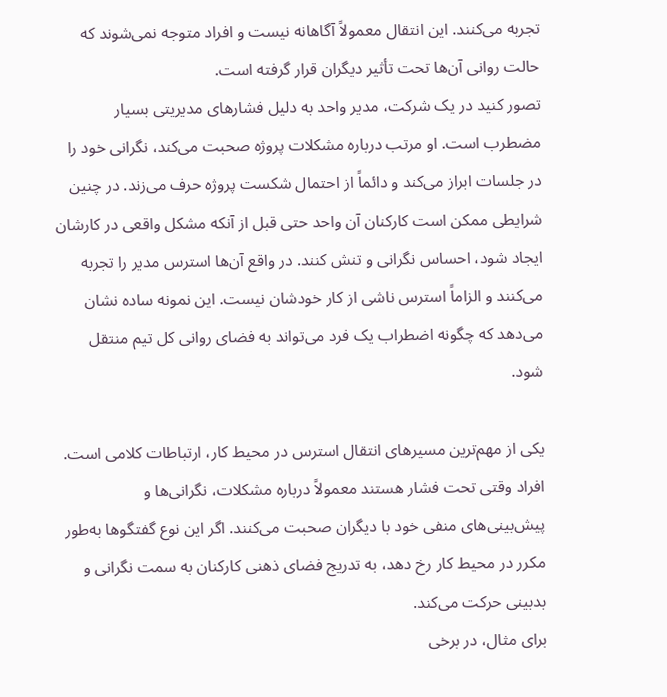تجربه می‌کنند. این انتقال معمولاً آگاهانه نیست و افراد متوجه نمی‌شوند که حالت روانی آن‌ها تحت تأثیر دیگران قرار گرفته است.
تصور کنید در یک شرکت، مدیر واحد به دلیل فشارهای مدیریتی بسیار مضطرب است. او مرتب درباره مشکلات پروژه صحبت می‌کند، نگرانی خود را در جلسات ابراز می‌کند و دائماً از احتمال شکست پروژه حرف می‌زند. در چنین شرایطی ممکن است کارکنان آن واحد حتی قبل از آنکه مشکل واقعی در کارشان ایجاد شود، احساس نگرانی و تنش کنند. در واقع آن‌ها استرس مدیر را تجربه می‌کنند و الزاماً استرس ناشی از کار خودشان نیست. این نمونه ساده نشان می‌دهد که چگونه اضطراب یک فرد می‌تواند به فضای روانی کل تیم منتقل شود.

یکی از مهم‌ترین مسیرهای انتقال استرس در محیط کار، ارتباطات کلامی است. افراد وقتی تحت فشار هستند معمولاً درباره مشکلات، نگرانی‌ها و پیش‌بینی‌های منفی خود با دیگران صحبت می‌کنند. اگر این نوع گفتگوها به‌طور مکرر در محیط کار رخ دهد، به تدریج فضای ذهنی کارکنان به سمت نگرانی و بدبینی حرکت می‌کند.
برای مثال، در برخی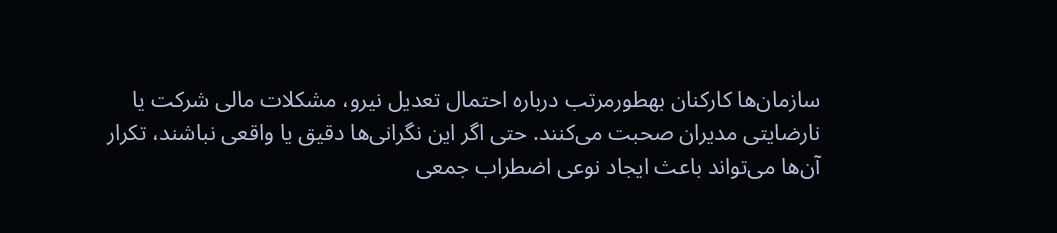سازمان‌ها کارکنان بهطورمرتب درباره احتمال تعدیل نیرو، مشکلات مالی شرکت یا نارضایتی مدیران صحبت می‌کنند. حتی اگر این نگرانی‌ها دقیق یا واقعی نباشند، تکرار آن‌ها می‌تواند باعث ایجاد نوعی اضطراب جمعی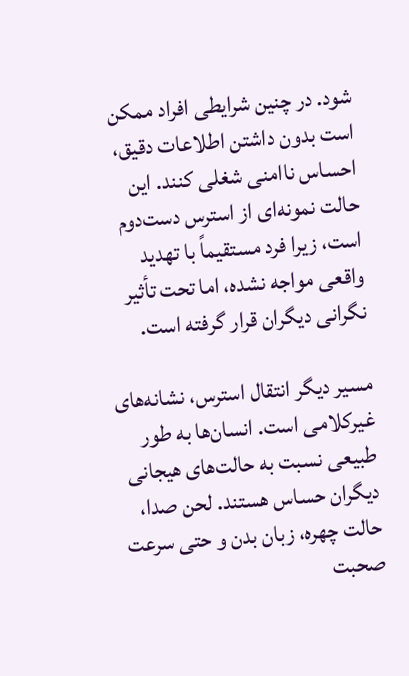شود. در چنین شرایطی افراد ممکن است بدون داشتن اطلاعات دقیق، احساس ناامنی شغلی کنند. این حالت نمونه‌ای از استرس دست‌دوم است، زیرا فرد مستقیماً با تهدید واقعی مواجه نشده، اما تحت تأثیر نگرانی دیگران قرار گرفته است.

مسیر دیگر انتقال استرس، نشانه‌های غیرکلامی است. انسان‌ها به طور طبیعی نسبت به حالت‌های هیجانی دیگران حساس هستند. لحن صدا، حالت چهره، زبان بدن و حتی سرعت صحبت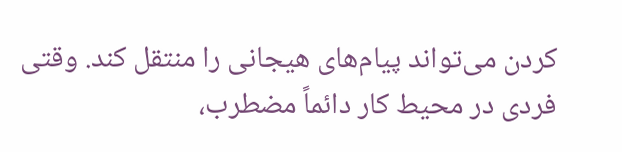کردن می‌تواند پیام‌های هیجانی را منتقل کند. وقتی فردی در محیط کار دائماً مضطرب،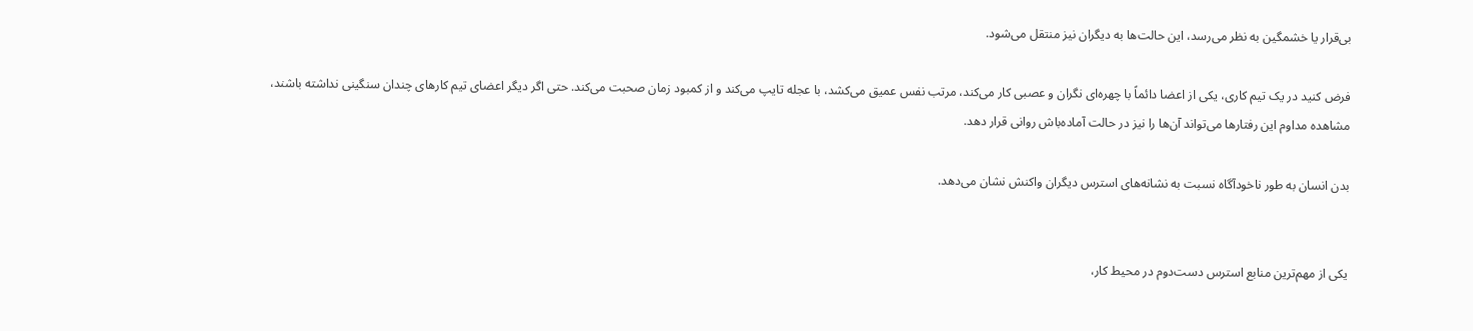بی‌قرار یا خشمگین به نظر می‌رسد، این حالت‌ها به دیگران نیز منتقل می‌شود.

فرض کنید در یک تیم کاری، یکی از اعضا دائماً با چهره‌ای نگران و عصبی کار می‌کند، مرتب نفس عمیق می‌کشد، با عجله تایپ می‌کند و از کمبود زمان صحبت می‌کند. حتی اگر دیگر اعضای تیم کارهای چندان سنگینی نداشته باشند، مشاهده مداوم این رفتارها می‌تواند آن‌ها را نیز در حالت آماده‌باش روانی قرار دهد.

بدن انسان به طور ناخودآگاه نسبت به نشانه‌های استرس دیگران واکنش نشان می‌دهد.


یکی از مهم‌ترین منابع استرس دست‌دوم در محیط کار،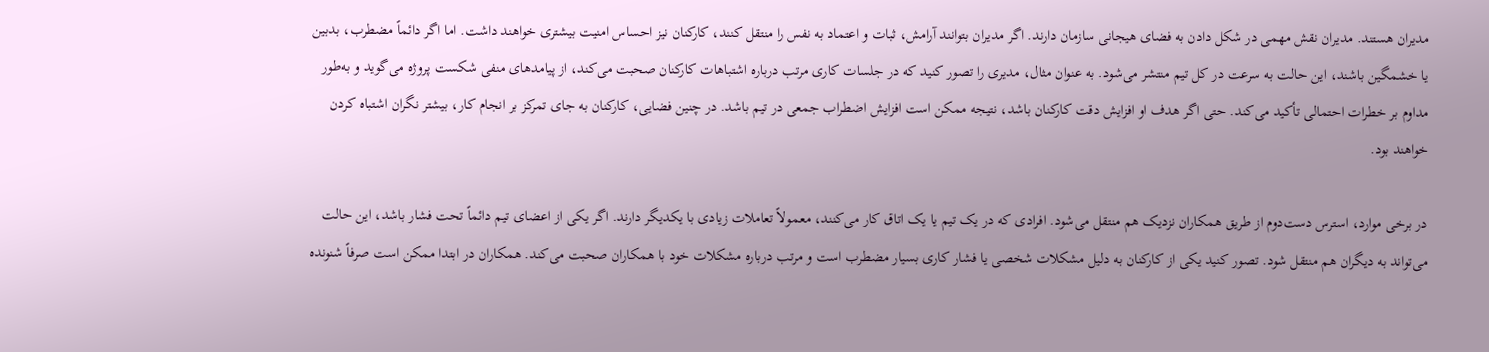مدیران هستند. مدیران نقش مهمی در شکل دادن به فضای هیجانی سازمان دارند. اگر مدیران بتوانند آرامش، ثبات و اعتماد به نفس را منتقل کنند، کارکنان نیز احساس امنیت بیشتری خواهند داشت. اما اگر دائماً مضطرب، بدبین یا خشمگین باشند، این حالت به سرعت در کل تیم منتشر می‌شود. به عنوان مثال، مدیری را تصور کنید که در جلسات کاری مرتب درباره اشتباهات کارکنان صحبت می‌کند، از پیامدهای منفی شکست پروژه می‌گوید و به‌طور مداوم بر خطرات احتمالی تأکید می‌کند. حتی اگر هدف او افزایش دقت کارکنان باشد، نتیجه ممکن است افزایش اضطراب جمعی در تیم باشد. در چنین فضایی، کارکنان به جای تمرکز بر انجام کار، بیشتر نگران اشتباه کردن خواهند بود.

در برخی موارد، استرس دست‌دوم از طریق همکاران نزدیک هم منتقل می‌شود. افرادی که در یک تیم یا یک اتاق کار می‌کنند، معمولاً تعاملات زیادی با یکدیگر دارند. اگر یکی از اعضای تیم دائماً تحت فشار باشد، این حالت می‌تواند به دیگران هم منتقل شود. تصور کنید یکی از کارکنان به دلیل مشکلات شخصی یا فشار کاری بسیار مضطرب است و مرتب درباره مشکلات خود با همکاران صحبت می‌کند. همکاران در ابتدا ممکن است صرفاً شنونده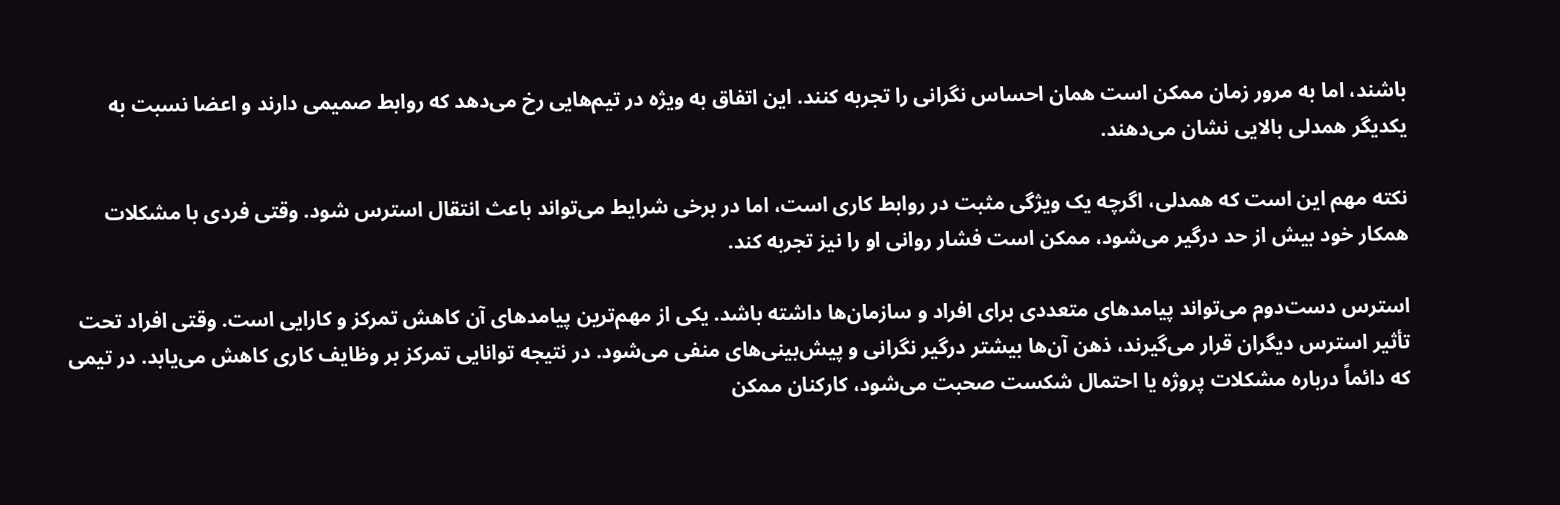باشند، اما به مرور زمان ممکن است همان احساس نگرانی را تجربه کنند. این اتفاق به ویژه در تیم‌هایی رخ می‌دهد که روابط صمیمی دارند و اعضا نسبت به یکدیگر همدلی بالایی نشان می‌دهند.

نکته مهم این است که همدلی، اگرچه یک ویژگی مثبت در روابط کاری است، اما در برخی شرایط می‌تواند باعث انتقال استرس شود. وقتی فردی با مشکلات همکار خود بیش از حد درگیر می‌شود، ممکن است فشار روانی او را نیز تجربه کند.

استرس دست‌دوم می‌تواند پیامدهای متعددی برای افراد و سازمان‌ها داشته باشد. یکی از مهم‌ترین پیامدهای آن کاهش تمرکز و کارایی است. وقتی افراد تحت تأثیر استرس دیگران قرار می‌گیرند، ذهن آن‌ها بیشتر درگیر نگرانی و پیش‌بینی‌های منفی می‌شود. در نتیجه توانایی تمرکز بر وظایف کاری کاهش می‌یابد. در تیمی که دائماً درباره مشکلات پروژه یا احتمال شکست صحبت می‌شود، کارکنان ممکن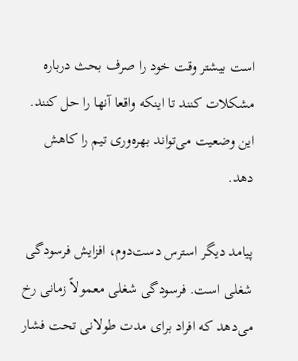است بیشتر وقت خود را صرف بحث درباره مشکلات کنند تا اینکه واقعا آنها را حل کنند. این وضعیت می‌تواند بهره‌وری تیم را کاهش دهد.

پیامد دیگر استرس دست‌دوم، افزایش فرسودگی شغلی است. فرسودگی شغلی معمولاً زمانی رخ می‌دهد که افراد برای مدت طولانی تحت فشار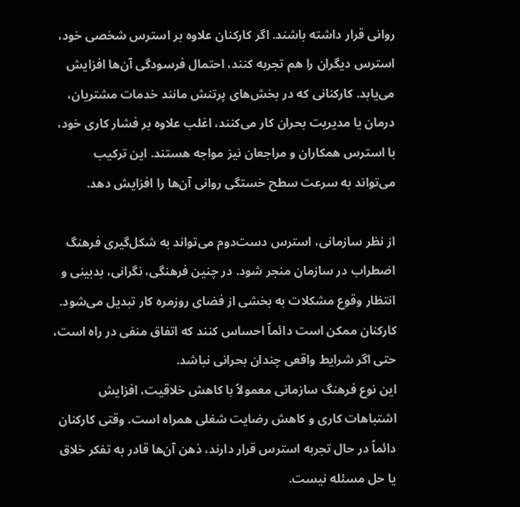روانی قرار داشته باشند. اگر کارکنان علاوه بر استرس شخصی خود، استرس دیگران را هم تجربه کنند، احتمال فرسودگی آن‌ها افزایش می‌یابد. کارکنانی که در بخش‌های پرتنش مانند خدمات مشتریان، درمان یا مدیریت بحران کار می‌کنند، اغلب علاوه بر فشار کاری خود، با استرس همکاران و مراجعان نیز مواجه هستند. این ترکیب می‌تواند به سرعت سطح خستگی روانی آن‌ها را افزایش دهد.

از نظر سازمانی، استرس دست‌دوم می‌تواند به شکل‌گیری فرهنگ اضطراب در سازمان منجر شود. در چنین فرهنگی، نگرانی، بدبینی و انتظار وقوع مشکلات به بخشی از فضای روزمره کار تبدیل می‌شود. کارکنان ممکن است دائماً احساس کنند که اتفاق منفی در راه است، حتی اگر شرایط واقعی چندان بحرانی نباشد.
این نوع فرهنگ سازمانی معمولاً با کاهش خلاقیت، افزایش اشتباهات کاری و کاهش رضایت شغلی همراه است. وقتی کارکنان دائماً در حال تجربه استرس قرار دارند، ذهن آن‌ها قادر به تفکر خلاق یا حل مسئله نیست.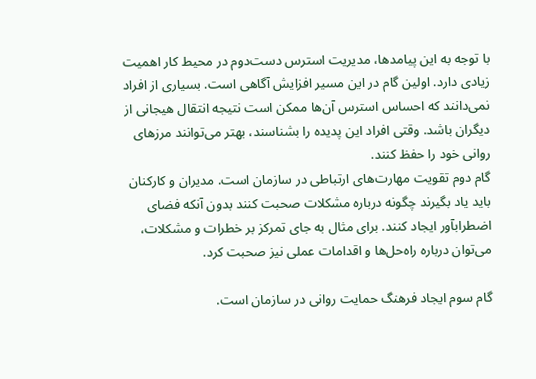با توجه به این پیامدها، مدیریت استرس دست‌دوم در محیط کار اهمیت زیادی دارد. اولین گام در این مسیر افزایش آگاهی است. بسیاری از افراد نمی‌دانند که احساس استرس آن‌ها ممکن است نتیجه انتقال هیجانی از دیگران باشد. وقتی افراد این پدیده را بشناسند، بهتر می‌توانند مرزهای روانی خود را حفظ کنند.
گام دوم تقویت مهارت‌های ارتباطی در سازمان است. مدیران و کارکنان باید یاد بگیرند چگونه درباره مشکلات صحبت کنند بدون آنکه فضای اضطرابآور ایجاد کنند. برای مثال به جای تمرکز بر خطرات و مشکلات، می‌توان درباره راه‌حل‌ها و اقدامات عملی نیز صحبت کرد.

گام سوم ایجاد فرهنگ حمایت روانی در سازمان است.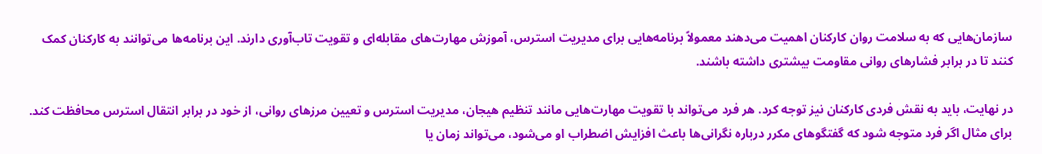سازمان‌هایی که به سلامت روان کارکنان اهمیت می‌دهند معمولاً برنامه‌هایی برای مدیریت استرس، آموزش مهارت‌های مقابله‌ای و تقویت تاب‌آوری دارند. این برنامه‌ها می‌توانند به کارکنان کمک کنند تا در برابر فشارهای روانی مقاومت بیشتری داشته باشند.

در نهایت، باید به نقش فردی کارکنان نیز توجه کرد. هر فرد می‌تواند با تقویت مهارت‌هایی مانند تنظیم هیجان، مدیریت استرس و تعیین مرزهای روانی، از خود در برابر انتقال استرس محافظت کند. برای مثال اگر فرد متوجه شود که گفتگوهای مکرر درباره نگرانی‌ها باعث افزایش اضطراب او می‌شود، می‌تواند زمان یا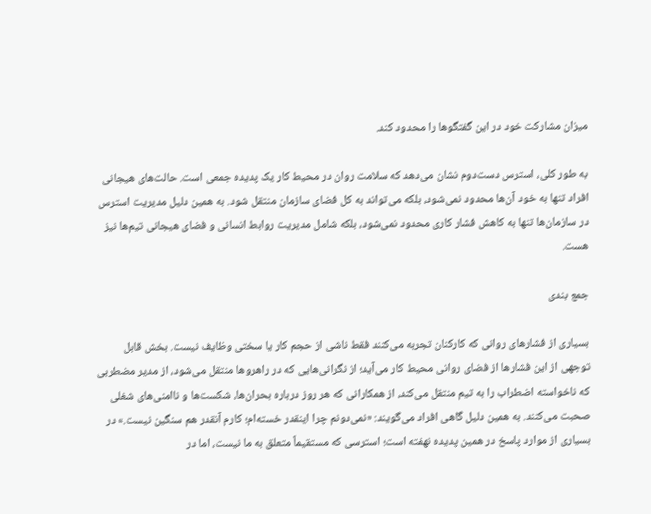میزان مشارکت خود در این گفتگوها را محدود کند.

به طور کلی، استرس دست‌دوم نشان می‌دهد که سلامت روان در محیط کار یک پدیده جمعی است. حالت‌های هیجانی افراد تنها به خود آن‌ها محدود نمی‌شود، بلکه می‌تواند به کل فضای سازمان منتقل شود. به همین دلیل مدیریت استرس در سازمان‌ها تنها به کاهش فشار کاری محدود نمی‌شود، بلکه شامل مدیریت روابط انسانی و فضای هیجانی تیم‌ها نیز هست.

جمع بندی

بسیاری از فشارهای روانی که کارکنان تجربه می‌کنند فقط ناشی از حجم کار یا سختی وظایف نیست. بخش قابل توجهی از این فشارها از فضای روانی محیط کار می‌آید؛ از نگرانی‌هایی که در راهروها منتقل می‌شود، از مدیر مضطربی که ناخواسته اضطراب را به تیم منتقل می‌کند، از همکارانی که هر روز درباره بحران‌ها، شکست‌ها و ناامنی‌های شغلی صحبت می‌کنند. به همین دلیل گاهی افراد می‌گویند: «نمی‌دونم چرا اینقدر خسته‌ام؛ کارم آنقدر هم سنگین نیست.» در بسیاری از موارد پاسخ در همین پدیده نهفته است؛ استرسی که مستقیماً متعلق به ما نیست، اما در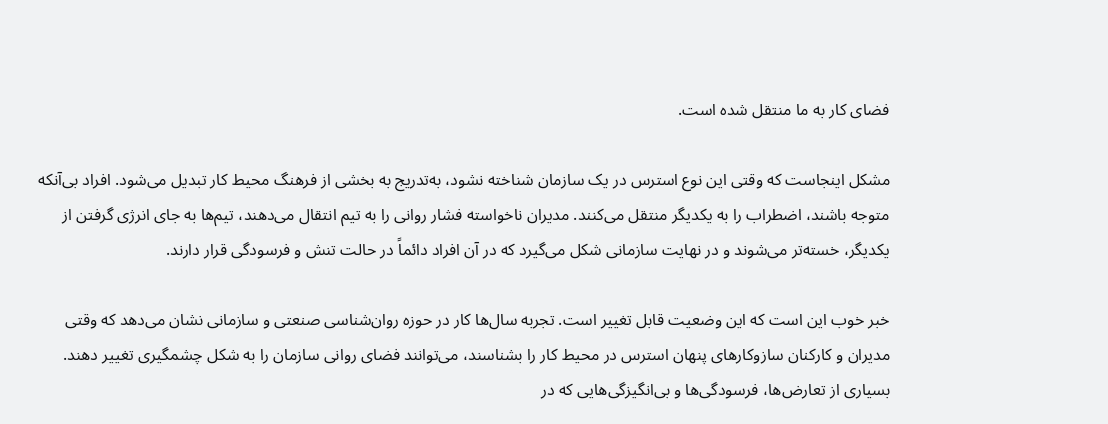فضای کار به ما منتقل شده است.

مشکل اینجاست که وقتی این نوع استرس در یک سازمان شناخته نشود، به‌تدریج به بخشی از فرهنگ محیط کار تبدیل می‌شود. افراد بی‌آنکه متوجه باشند، اضطراب را به یکدیگر منتقل می‌کنند. مدیران ناخواسته فشار روانی را به تیم انتقال می‌دهند، تیم‌ها به جای انرژی گرفتن از یکدیگر، خسته‌تر می‌شوند و در نهایت سازمانی شکل می‌گیرد که در آن افراد دائماً در حالت تنش و فرسودگی قرار دارند.

خبر خوب این است که این وضعیت قابل تغییر است. تجربه سال‌ها کار در حوزه روان‌شناسی صنعتی و سازمانی نشان می‌دهد که وقتی مدیران و کارکنان سازوکارهای پنهان استرس در محیط کار را بشناسند، می‌توانند فضای روانی سازمان را به شکل چشمگیری تغییر دهند. بسیاری از تعارض‌ها، فرسودگی‌ها و بی‌انگیزگی‌هایی که در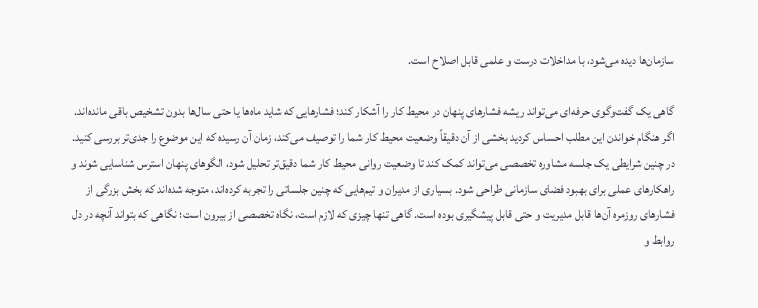سازمان‌ها دیده می‌شود، با مداخلات درست و علمی قابل اصلاح است.

گاهی یک گفت‌وگوی حرفه‌ای می‌تواند ریشه فشارهای پنهان در محیط کار را آشکار کند؛ فشارهایی که شاید ماه‌ها یا حتی سال‌ها بدون تشخیص باقی مانده‌اند. اگر هنگام خواندن این مطلب احساس کردید بخشی از آن دقیقاً وضعیت محیط کار شما را توصیف می‌کند، زمان آن رسیده که این موضوع را جدی‌تر بررسی کنید.
در چنین شرایطی یک جلسه مشاوره تخصصی می‌تواند کمک کند تا وضعیت روانی محیط کار شما دقیق‌تر تحلیل شود، الگوهای پنهان استرس شناسایی شوند و راهکارهای عملی برای بهبود فضای سازمانی طراحی شود. بسیاری از مدیران و تیم‌هایی که چنین جلساتی را تجربه کرده‌اند، متوجه شده‌اند که بخش بزرگی از فشارهای روزمره آن‌ها قابل مدیریت و حتی قابل پیشگیری بوده است. گاهی تنها چیزی که لازم است، نگاه تخصصی از بیرون است؛ نگاهی که بتواند آنچه در دل روابط و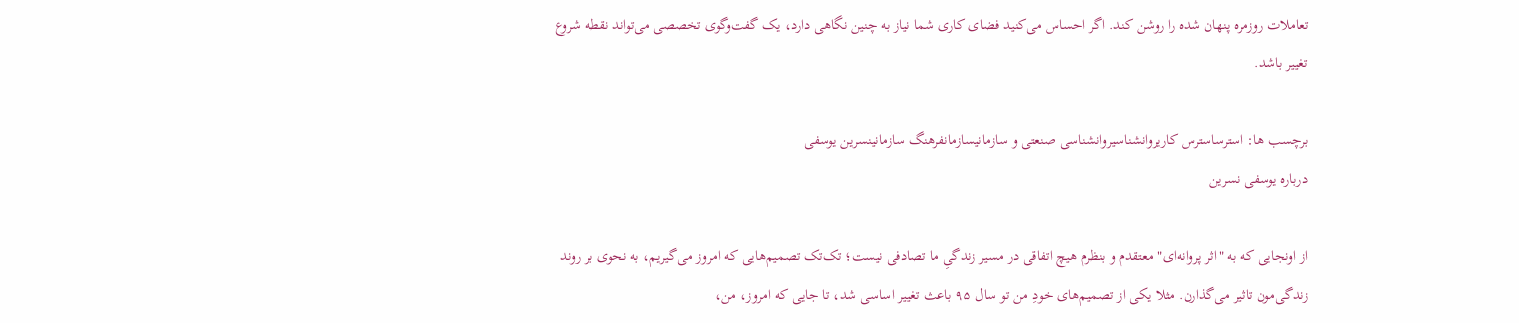تعاملات روزمره پنهان شده را روشن کند. اگر احساس می‌کنید فضای کاری شما نیاز به چنین نگاهی دارد، یک گفت‌وگوی تخصصی می‌تواند نقطه شروع تغییر باشد.

برچسب ها: استرساسترس کاریروانشناسیروانشناسی صنعتی و سازمانیسازمانفرهنگ سازمانینسرین یوسفی
درباره یوسفی نسرین

از اونجایی که به "اثر پروانه‌ای" معتقدم و بنظرم هیچ اتفاقی در مسیر زندگیِ ما تصادفی نیست؛ تک‌تک تصمیم‌هایی که امروز می‌گیریم، به نحوی بر روند زندگی‌مون تاثیر می‌گذارن. مثلا یکی از تصمیم‌های خودِ من تو سال ۹۵ باعث تغییر اساسی شد، تا جایی که امروز، من،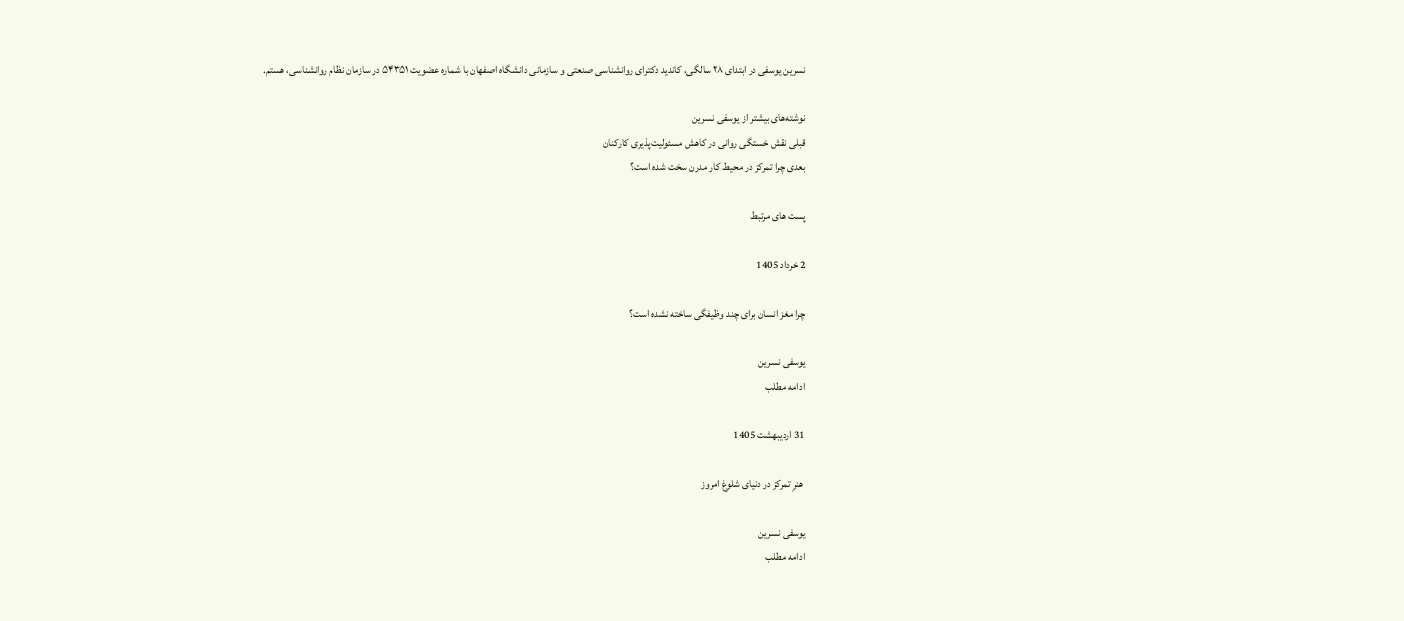نسرین یوسفی در ابتدای ۲۸ سالگی، کاندید دکترای روانشناسی صنعتی و سازمانی دانشگاه اصفهان با شماره عضویت ۵۴۳۵۱ در سازمان نظام روانشناسی، هستم.

نوشته‌های بیشتر از یوسفی نسرین
قبلی نقش خستگی روانی در کاهش مسئولیت‌پذیری کارکنان
بعدی چرا تمرکز در محیط کار مدرن سخت شده است؟

پست های مرتبط

2 خرداد 1405

چرا مغز انسان برای چند وظیفگی ساخته نشده است؟

یوسفی نسرین
ادامه مطلب

31 اردیبهشت 1405

 هنرِ تمرکز در دنیای شلوغ امروز

یوسفی نسرین
ادامه مطلب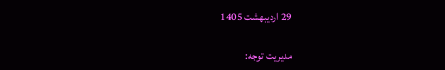29 اردیبهشت 1405

مدیریت توجه: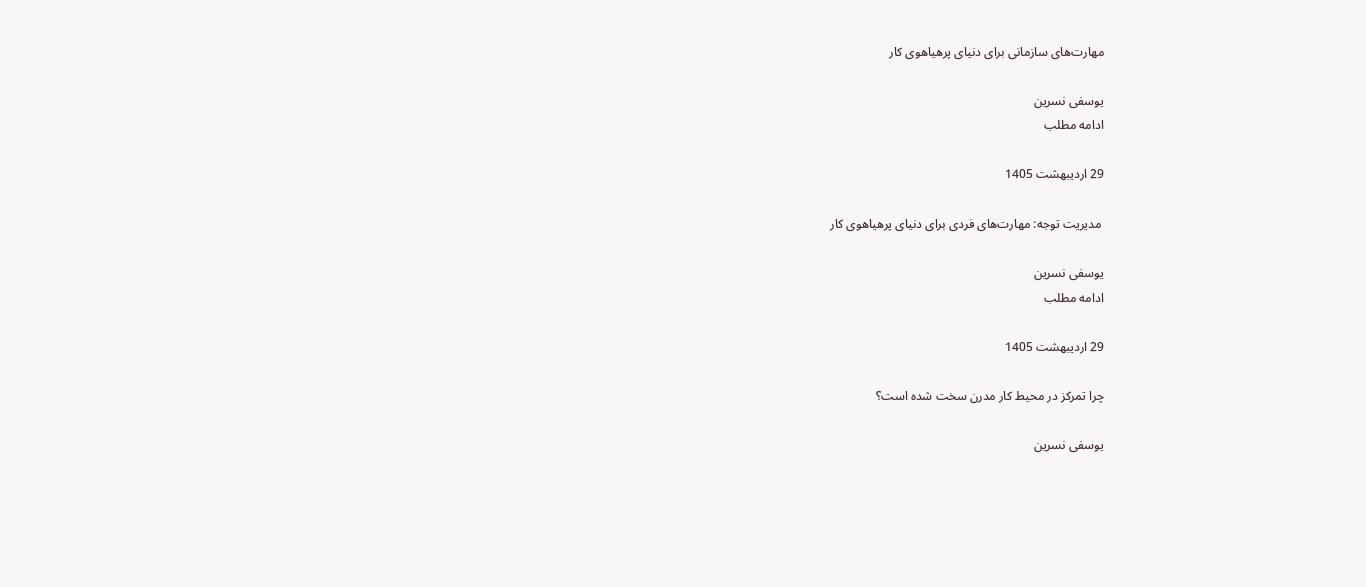مهارت‌های سازمانی برای دنیای پرهیاهوی کار

یوسفی نسرین
ادامه مطلب

29 اردیبهشت 1405

 مدیریت توجه: مهارت‌های فردی برای دنیای پرهیاهوی کار

یوسفی نسرین
ادامه مطلب

29 اردیبهشت 1405

چرا تمرکز در محیط کار مدرن سخت شده است؟

یوسفی نسرین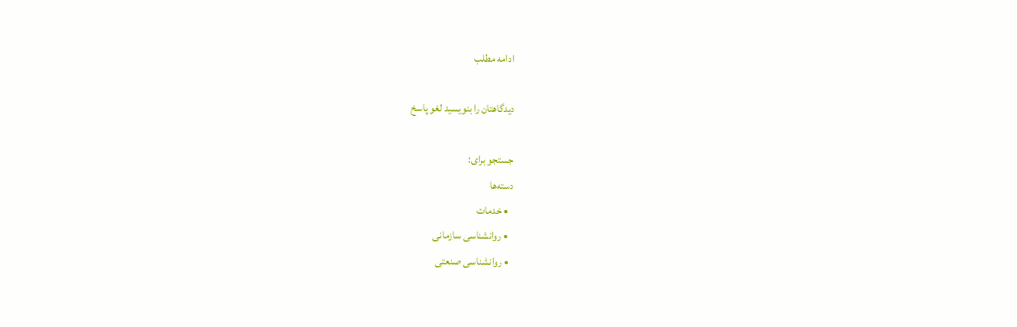ادامه مطلب

دیدگاهتان را بنویسید لغو پاسخ

جستجو برای:
دسته‌ها
  • خدمات
  • روانشناسی سازمانی
  • روانشناسی صنعتی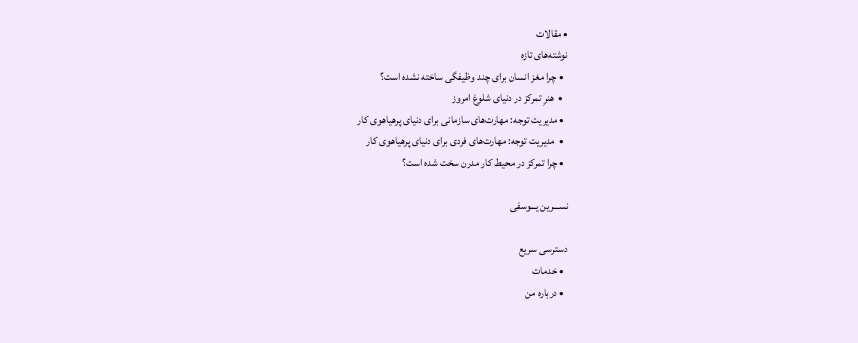• مقالات
نوشته‌های تازه
  • چرا مغز انسان برای چند وظیفگی ساخته نشده است؟
  •  هنرِ تمرکز در دنیای شلوغ امروز
  • مدیریت توجه: مهارت‌های سازمانی برای دنیای پرهیاهوی کار
  •  مدیریت توجه: مهارت‌های فردی برای دنیای پرهیاهوی کار
  • چرا تمرکز در محیط کار مدرن سخت شده است؟

نســـرین یـــوسفی

دسترسی سریع
  • خدمات
  • درباره من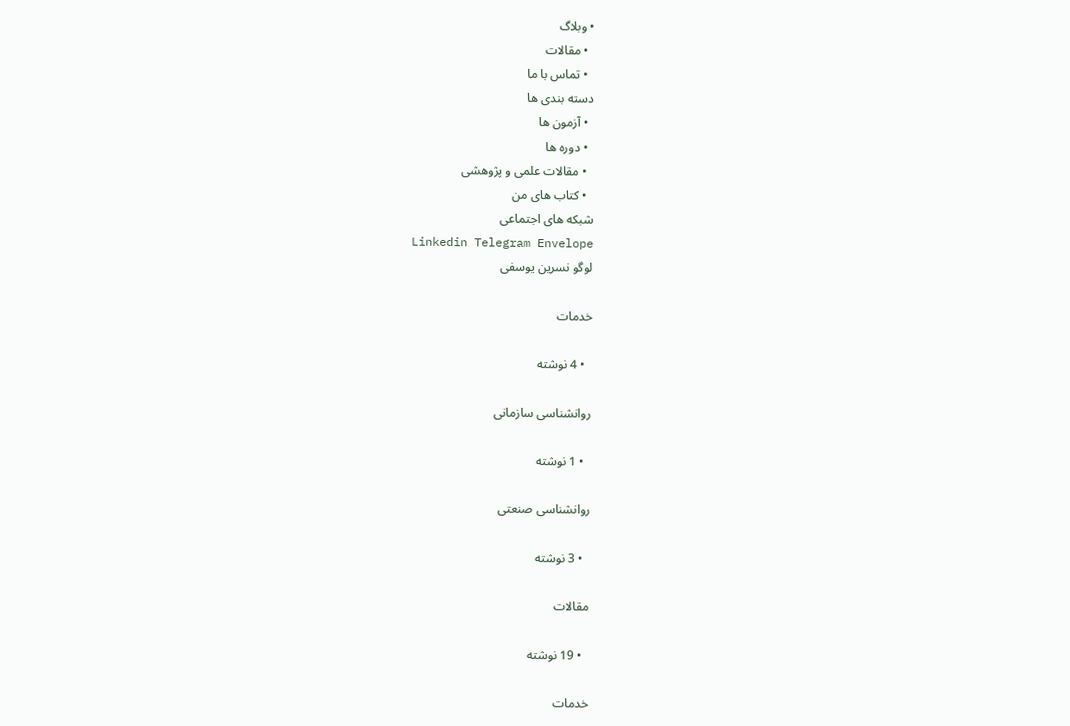• وبلاگ
  • مقالات
  • تماس با ما
دسته بندی ها
  • آزمون ها
  • دوره ها
  • مقالات علمی و پژوهشی
  • کتاب های من
شبکه های اجتماعی
Linkedin Telegram Envelope
لوگو نسرین یوسفی

خدمات

  • 4 نوشته

روانشناسی سازمانی

  • 1 نوشته

روانشناسی صنعتی

  • 3 نوشته

مقالات

  • 19 نوشته

خدمات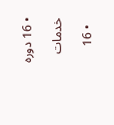• 16 دوره

خدمات

  • 16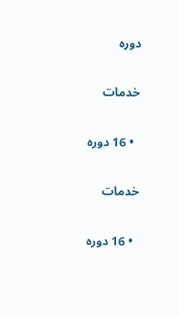دوره

خدمات

  • 16 دوره

خدمات

  • 16 دوره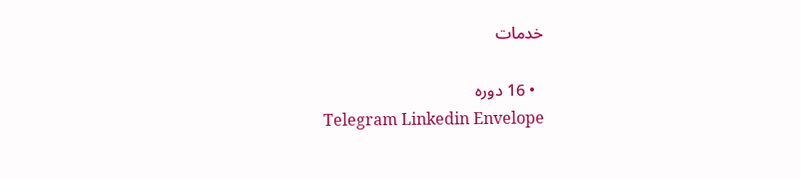خدمات

  • 16 دوره
Telegram Linkedin Envelope